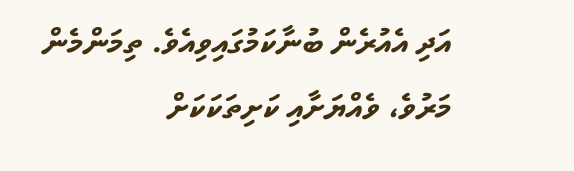އަދި އެއުރެން ބުނާކަމުގައިވިއެވެ. ތިމަންމެން މަރުވެ، ވެއްޔަށާއި ކަށިތަކަކަށް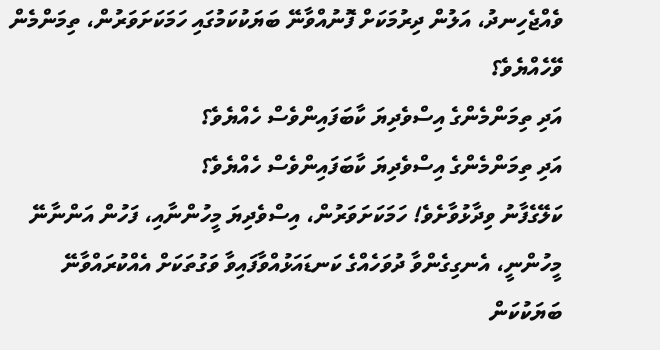ވެއްޖެހިނދު، އަލުން ދިރުމަކަށް ފޮނުއްވާނޭ ބަޔަކުކަމުގައި ހަމަކަށަވަރުން، ތިމަންމެން ވޭހެއްޔެވެ؟
އަދި ތިމަންމެންގެ އިސްވެދިޔަ ކާބަފައިންވެސް ހެއްޔެވެ؟
އަދި ތިމަންމެންގެ އިސްވެދިޔަ ކާބަފައިންވެސް ހެއްޔެވެ؟
ކަލޭގެފާނު ވިދާޅުވާށެވެ! ހަމަކަށަވަރުން، އިސްވެދިޔަ މީހުންނާއި، ފަހުން އަންނާނޭ މީހުންނީ، އެނގިގެންވާ ދުވަހެއްގެ ކަނޑައަޅުއްވާފައިވާ ވަގުތަކަށް އެއްކުރައްވާނޭ ބަޔަކުކަން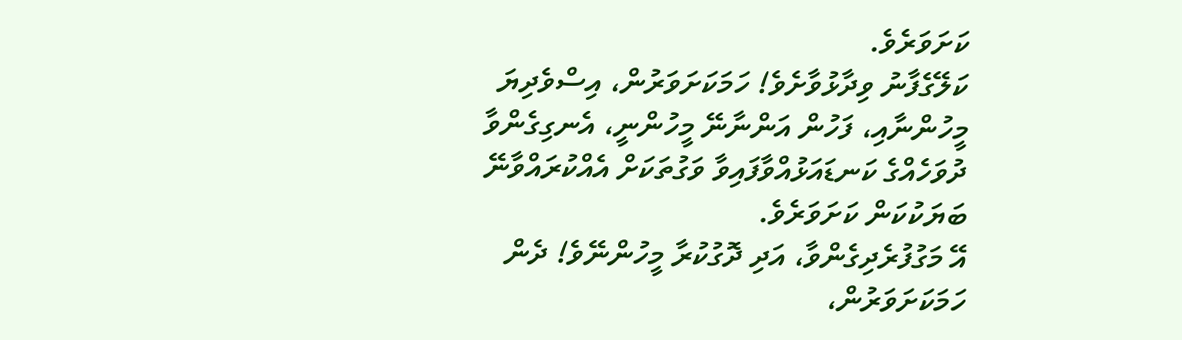ކަށަވަރެވެ.
ކަލޭގެފާނު ވިދާޅުވާށެވެ! ހަމަކަށަވަރުން، އިސްވެދިޔަ މީހުންނާއި، ފަހުން އަންނާނޭ މީހުންނީ، އެނގިގެންވާ ދުވަހެއްގެ ކަނޑައަޅުއްވާފައިވާ ވަގުތަކަށް އެއްކުރައްވާނޭ ބަޔަކުކަން ކަށަވަރެވެ.
އޭ މަގުފުރެދިގެންވާ، އަދި ދޮގުކުރާ މީހުންނޭވެ! ދެން ހަމަކަށަވަރުން،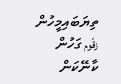ތިޔަބައިމީހުން زقّوم ގަހުން ކާނޭކަން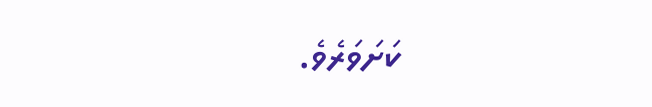ކަށަވަރެވެ.